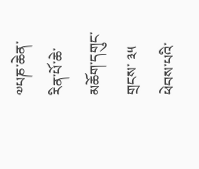༧པཎ་ཆེན་རིན་པོ་ཆེ་མཆོག་དགུང་གྲངས་ ༣༥ ཕེབས་པའི་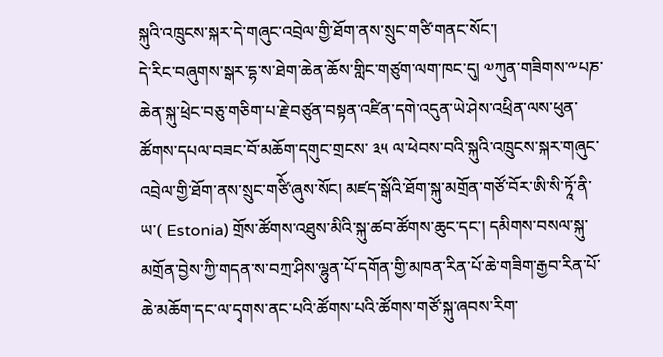སྐུའི་འཁྲུངས་སྐར་དེ་གཞུང་འབྲེལ་གྱི་ཐོག་ནས་སྲུང་གཙི་གནང་སོང་།
དེ་རིང་བཞུགས་སྒར་དྷ་ས་ཐེག་ཆེན་ཆོས་གླིང་གཙུག་ལག་ཁང་དུ། ༧ཀུན་གཟིགས་༸པཎ་ཆེན་སྐུ་ཕྲེང་བཅུ་གཅིག་པ་རྗེ་བཙུན་བསྟན་འཛིན་དགེ་འདུན་ཡེ་ཤེས་འཕྲིན་ལས་ཕུན་ཚོགས་དཔལ་བཟང་བོ་མཆོག་དགུང་གྲངས་ ༣༥ ལ་ཕེབས་བའི་སྐུའི་འཁྲུངས་སྐར་གཞུང་འབྲེལ་གྱི་ཐོག་ནས་སྲུང་གཙིོ་ཞུས་སོང། མཛད་སྒོའི་ཐོག་སྐུ་མགྲོན་གཙོ་བོར་ཨི་སི་ཏཱོ་ནི་ཡ་( Estonia) གྲོས་ཚོགས་འཐུས་མིའི་སྐུ་ཚབ་ཚོགས་ཆུང་དང་། དམིགས་བསལ་སྐུ་མགྲོན་བྱེས་ཀྱི་གདན་ས་བཀྲ་ཤིས་ལྷུན་པོ་དགོན་གྱི་མཁན་རིན་པོ་ཆེ་གཟིག་རྒྱབ་རིན་པོ་ཆེ་མཆོག་དང་ལ་དྭགས་ནང་པའི་ཚོགས་པའི་ཚོགས་གཙོ་སྐུ་ཞབས་རིག་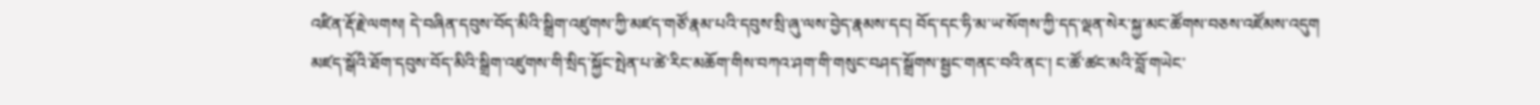འཛིན་རྡོ་རྗེ་ལགས། དེ་བཞིན་དབུས་བོད་མིའི་སྒྲིག་འཛུགས་ཀྱི་མཛད་གཙོ་རྣམ་པའི་དབུས་སྲི་ཞུ་ལས་བྱེད་རྣམས་དང། བོད་དང་ཧི་མ་ཡ་སོགས་ཀྱི་དད་ལྡན་སེར་སྐྱ་མང་ཚོགས་བཅས་འཛོམས་འདུག
མཛད་སྒོའི་ཐོག་དབུས་བོད་མིའི་སྒྲིག་འཛུགས་གི་སྲིད་སྐྱོང་སྤེན་པ་ཚེ་རིང་མཆོག་གིས་བཀའ་ཤག་གི་གསུང་བཤད་སྒྲོགས་སྦྱང་གནང་བའི་ནང་། ང་ཚོ་ཚང་མའི་བློ་གཡེང་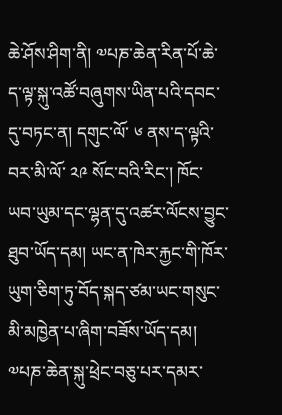ཆེ་ཤོས་ཤིག་ནི། ༧པཎ་ཆེན་རིན་པོ་ཆེ་ད་ལྟ་སྐུ་འཚོ་བཞུགས་ཡིན་པའི་དབང་དུ་བཏང་ན། དགུང་ལོ་ ༦ ནས་ད་ལྟའི་བར་མི་ལོ་ ༢༩ སོང་བའི་རིང་། ཁོང་ཡབ་ཡུམ་དང་ལྷན་དུ་འཚར་ལོངས་བྱུང་ཐུབ་ཡོད་དམ། ཡང་ན་ཁེར་རྐྱང་གི་ཁོར་ཡུག་ཅིག་ཏུ་བོད་སྐད་ཙམ་ཡང་གསུང་མི་མཁྱེན་པ་ཞིག་བཟོས་ཡོད་དམ། ༧པཎ་ཆེན་སྐུ་ཕྲེང་བཅུ་པར་དམར་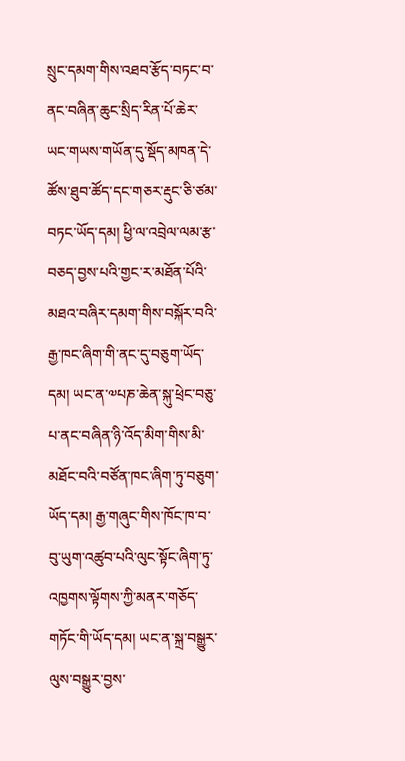སྲུང་དམག་གིས་འཐབ་རྩོད་བཏང་བ་ནང་བཞིན་ཆུང་སྲིད་རིན་པོ་ཆེར་ཡང་གཡས་གཡོན་དུ་སྡོད་མཁན་དེ་ཚོས་ཐུབ་ཚོད་དང་གཅར་རྡུང་ཅི་ཙམ་བཏང་ཡོད་དམ། ཕྱི་ལ་འབྲེལ་ལམ་རྩ་བཅད་བྱས་པའི་གྱང་ར་མཐོན་པོའི་མཐའ་བཞིར་དམག་གིས་བསྐོར་བའི་རྒྱ་ཁང་ཞིག་གི་ནང་དུ་བཅུག་ཡོད་དམ། ཡང་ན་༧པཎ་ཆེན་སྐུ་ཕྲེང་བཅུ་པ་ནང་བཞིན་ཉི་འོད་མིག་གིས་མི་མཐོང་བའི་བཙོན་ཁང་ཞིག་ཏུ་བཅུག་ཡོད་དམ། རྒྱ་གཞུང་གིས་ཁོང་ཁ་བ་བུ་ཡུག་འཚུབ་པའི་ལུང་སྟོང་ཞིག་ཏུ་ འཁྱགས་ལྟོགས་ཀྱི་མནར་གཅོད་གཏོང་གི་ཡོད་དམ། ཡང་ན་སྐྲ་བསྒྱུར་ལུས་བསྒྱུར་བྱས་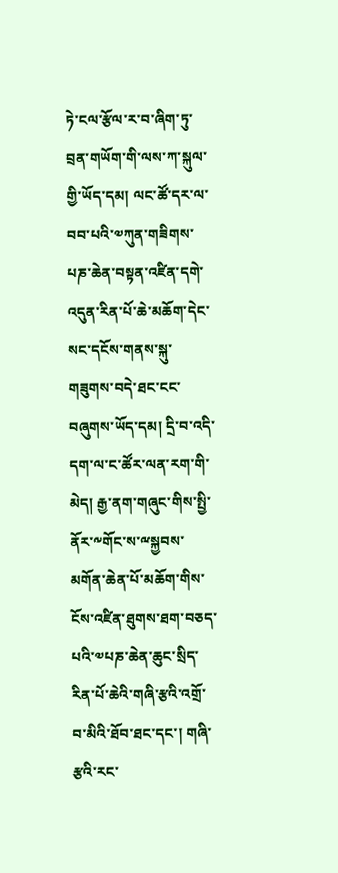ཏེ་ངལ་རྩོལ་ར་བ་ཞིག་ཏུ་བྲན་གཡོག་གི་ལས་ཀ་སྐུལ་གྱི་ཡོད་དམ། ལང་ཚོ་དར་ལ་བབ་པའི་༧ཀུན་གཟིགས་པཎ་ཆེན་བསྟན་འཛིན་དགེ་འདུན་རིན་པོ་ཆེ་མཆོག་དེང་སང་དངོས་གནས་སྐུ་གཟུགས་བདེ་ཐང་ངང་བཞུགས་ཡོད་དམ། དྲི་བ་འདི་དག་ལ་ང་ཚོར་ལན་རག་གི་མེད། རྒྱ་ནག་གཞུང་གིས་སྤྱི་ནོར་༸གོང་ས་ྋསྐྱབས་མགོན་ཆེན་པོ་མཆོག་གིས་ངོས་འཛིན་ཐུགས་ཐག་བཅད་པའི་༧པཎ་ཆེན་ཆུང་སྲིད་རིན་པོ་ཆེའི་གཞི་རྩའི་འགྲོ་བ་མིའི་ཐོབ་ཐང་དང་། གཞི་རྩའི་རང་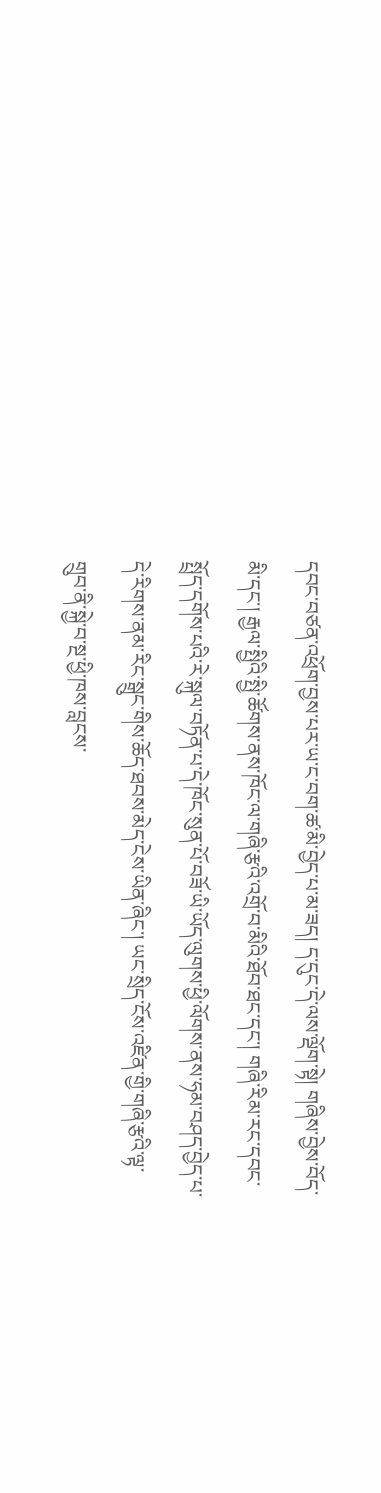དབང་བཙན་འཕྲོག་བྱས་པར་ཡ་ང་བག་ཚ་མི་བྱེད་པ་མ་ཟད། ད་དུང་དེ་ལས་ལྡོག་སྟེ། གཞིས་བྱེས་བོད་མི་དང་། རྒྱལ་སྤྱིའི་སྤྱི་ཚོགས་ནས་ཁོང་ལ་གཞི་རྩའི་འགྲོ་བ་མིའི་ཐོབ་ཐང་དང་། གཞི་རིམ་རང་དབང་སྤྲོད་དགོས་པའི་རེ་སྐུལ་བཏོན་པ་དེ་ཁོང་སུན་པོ་བཟོ་ཡི་ཡོད་ལུགས་ཕྱི་ལོགས་ནས་ཧམ་བཤད་བྱེད་པ་དེ་རིགས་ནམ་རིང་སྒྲུང་གིས་ཆོད་ཐབས་མེད་ངེས་ཡིན་ཞིང་། ཡང་སྲིད་ངོས་འཛིན་གྱི་གཞི་རྩའི་ལྟ་གྲུབ་ནི་སྐྱེ་བ་སྔ་ཕྱི་ཁས་བླངས་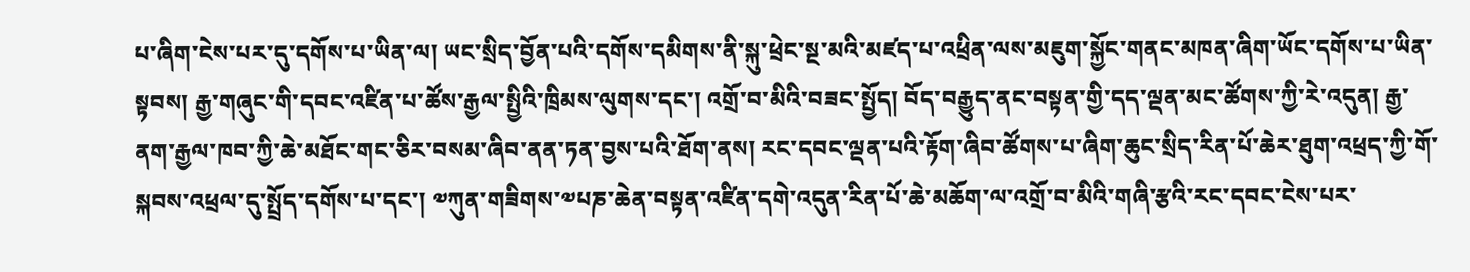པ་ཞིག་ངེས་པར་དུ་དགོས་པ་ཡིན་ལ། ཡང་སྲིད་བྱོན་པའི་དགོས་དམིགས་ནི་སྐུ་ཕྲེང་སྔ་མའི་མཛད་པ་འཕྲིན་ལས་མཇུག་སྐྱོང་གནང་མཁན་ཞིག་ཡོང་དགོས་པ་ཡིན་སྟབས། རྒྱ་གཞུང་གི་དབང་འཛིན་པ་ཚོས་རྒྱལ་སྤྱིའི་ཁྲིམས་ལུགས་དང་། འགྲོ་བ་མིའི་བཟང་སྤྱོད། བོད་བརྒྱུད་ནང་བསྟན་གྱི་དད་ལྡན་མང་ཚོགས་ཀྱི་རེ་འདུན། རྒྱ་ནག་རྒྱལ་ཁབ་ཀྱི་ཆེ་མཐོང་གང་ཅིར་བསམ་ཞིབ་ནན་ཏན་བྱས་པའི་ཐོག་ནས། རང་དབང་ལྡན་པའི་རྟོག་ཞིབ་ཚོགས་པ་ཞིག་ཆུང་སྲིད་རིན་པོ་ཆེར་ཐུག་འཕྲད་ཀྱི་གོ་སྐབས་འཕྲལ་དུ་སྤྲོད་དགོས་པ་དང་། ༧ཀུན་གཟིགས་༧པཎ་ཆེན་བསྟན་འཛིན་དགེ་འདུན་རིན་པོ་ཆེ་མཆོག་ལ་འགྲོ་བ་མིའི་གཞི་རྩའི་རང་དབང་ངེས་པར་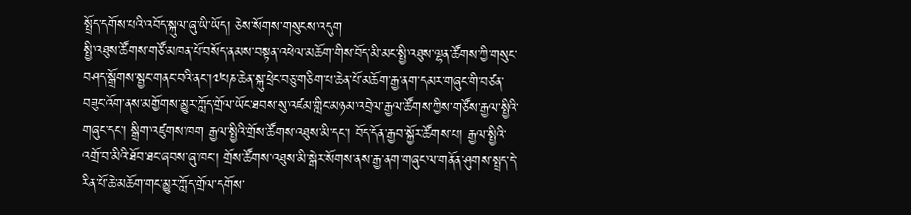སྤྲོད་དགོས་པའི་འབོད་སྐུལ་ཞུ་ཡི་ཡོད། ཅེས་སོགས་གསུངས་འདུག
སྤྱི་འཐུས་ཚོགས་གཙོ་མཁན་པོ་བསོད་ནམས་བསྟན་འཕེལ་མཆོག་གིས་བོད་མི་མང་སྤྱི་འཐུས་ལྷན་ཚོགས་ཀྱི་གསུང་བཤད་སྒྲོགས་སྦྱང་གནང་བའི་ནང་།༧པཎ་ཆེན་སྐུ་ཕྲེང་བཅུ་གཅིག་པ་ཆེན་པོ་མཆོག་རྒྱ་ནག་དམར་གཞུང་གི་བཙན་བཟུང་འོག་ནས་མགྱོགས་མྱུར་ཀློད་གྲོལ་ཡོང་ཐབས་སུ་འཛམ་གླིང་མཉམ་འབྲེལ་རྒྱལ་ཚོགས་ཀྱིས་གཙོས་རྒྱལ་སྤྱིའི་གཞུང་དང་། སྒྲིག་འཛུགས་ཁག རྒྱལ་སྤྱིའི་གྲོས་ཚོགས་འཐུས་མི་དང་། བོད་དོན་རྒྱབ་སྐྱོར་ཚོགས་པ། རྒྱལ་སྤྱིའི་འགྲོ་བ་མིའི་ཐོབ་ཐང་ཞབས་ཞུ་ཁང་། གྲོས་ཚོགས་འཐུས་མི་སྒེར་སོགས་ནས་རྒྱ་ནག་གཞུང་ལ་གནོན་ཤུགས་སྤྲད་དེ་རིན་པོ་ཆེ་མཆོག་གང་མྱུར་ཀློད་གྲོལ་དགོས་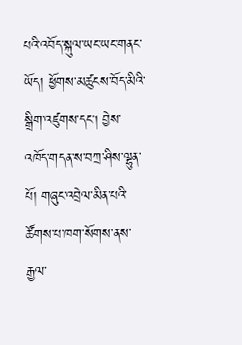པའི་འབོད་སྐུལ་ཡང་ཡང་གནང་ཡོད། ཕྱོགས་མཚུངས་བོད་མིའི་སྒྲིག་འཛུགས་དང། བྱེས་འཁོད་གདན་ས་བཀྲ་ཤིས་ལྷུན་པོ། གཞུང་འབྲེལ་མིན་པའི་ཚོགས་པ་ཁག་སོགས་ནས་རྒྱལ་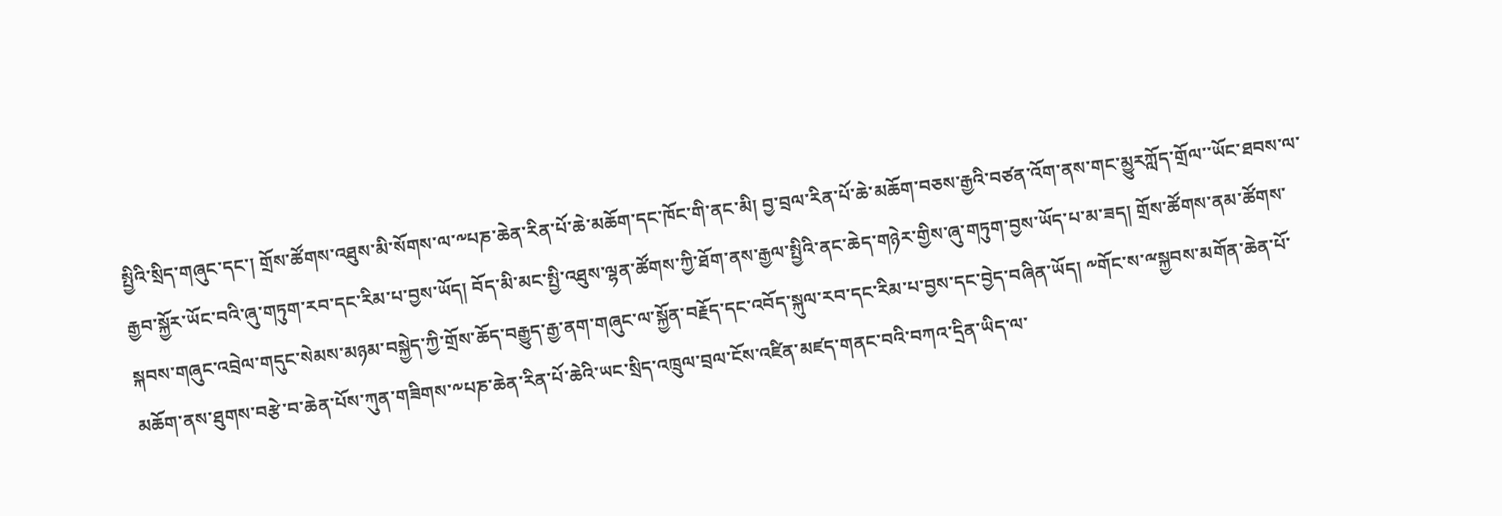སྤྱིའི་སྲིད་གཞུང་དང་། གྲོས་ཚོགས་འཐུས་མི་སོགས་ལ་༸པཎ་ཆེན་རིན་པོ་ཆེ་མཆོག་དང་ཁོང་གི་ནང་མི། བྱ་བྲལ་རིན་པོ་ཆེ་མཆོག་བཅས་རྒྱའི་བཙན་འོག་ནས་གང་མྱུརཀློད་གྲོལ་་ཡོང་ཐབས་ལ་རྒྱབ་སྐྱོར་ཡོང་བའི་ཞུ་གཏུག་རབ་དང་རིམ་པ་བྱས་ཡོད། བོད་མི་མང་སྤྱི་འཐུས་ལྷན་ཚོགས་ཀྱི་ཐོག་ནས་རྒྱལ་སྤྱིའི་ནང་ཆེད་གཉེར་གྱིས་ཞུ་གཏུག་བྱས་ཡོད་པ་མ་ཟད། གྲོས་ཚོགས་ནམ་ཚོགས་སྐབས་གཞུང་འབྲེལ་གདུང་སེམས་མཉམ་བསྐྱེད་ཀྱི་གྲོས་ཆོད་བརྒྱུད་རྒྱ་ནག་གཞུང་ལ་སྐྱོན་བརྗོད་དང་འབོད་སྐུལ་རབ་དང་རིམ་པ་བྱས་དང་བྱེད་བཞིན་ཡོད། ༸གོང་ས་ྋསྐྱབས་མགོན་ཆེན་པོ་མཆོག་ནས་ཐུགས་བརྩེ་བ་ཆེན་པོས་ཀུན་གཟིགས་༸པཎ་ཆེན་རིན་པོ་ཆེའི་ཡང་སྲིད་འཁྲུལ་བྲལ་ངོས་འཛིན་མཛད་གནང་བའི་བཀའ་དྲིན་ཡིད་ལ་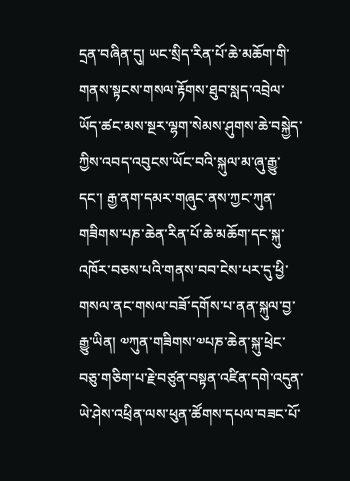དྲན་བཞིན་དུ། ཡང་སྲིད་རིན་པོ་ཆེ་མཆོག་གི་གནས་སྟངས་གསལ་རྟོགས་ཐུབ་སླད་འབྲེལ་ཡོད་ཚང་མས་སྔར་ལྷག་སེམས་ཤུགས་ཆེ་བསྐྱེད་ཀྱིས་འབད་འབུངས་ཡོང་བའི་སྐུལ་མ་ཞུ་རྒྱུ་དང་། རྒྱ་ནག་དམར་གཞུང་ནས་ཀྱང་ཀུན་གཟིགས་པཎ་ཆེན་རིན་པོ་ཆེ་མཆོག་དང་སྐུ་འཁོར་བཅས་པའི་གནས་བབ་ངེས་པར་དུ་ཕྱི་ གསལ་ནང་གསལ་བཟོ་དགོས་པ་ནན་སྐུལ་བྱ་རྒྱུ་ཡིན། ༧ཀུན་གཟིགས་༧པཎ་ཆེན་སྐུ་ཕྲེང་བཅུ་གཅིག་པ་རྗེ་བཙུན་བསྟན་འཛིན་དགེ་འདུན་ཡེ་ཤེས་འཕྲིན་ལས་ཕུན་ཚོགས་དཔལ་བཟང་པོ་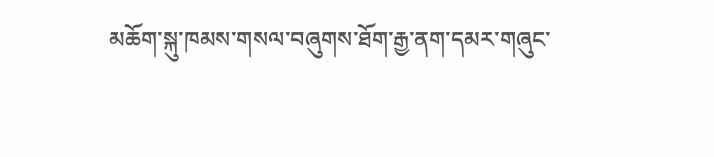མཆོག་སྐུ་ཁམས་གསལ་བཞུགས་ཐོག་རྒྱ་ནག་དམར་གཞུང་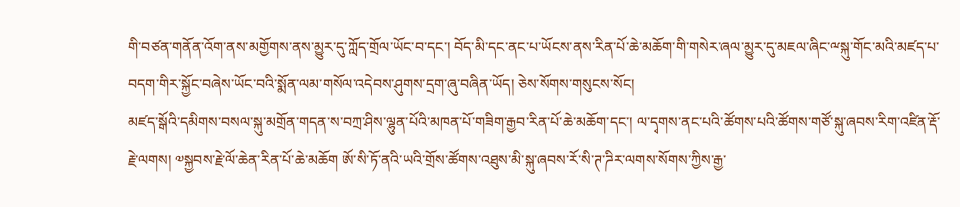གི་བཙན་གནོན་འོག་ནས་མགྱོགས་ནས་མྱུར་དུ་ཀློད་གྲོལ་ཡོང་བ་དང་། བོད་མི་དང་ནང་པ་ཡོངས་ནས་རིན་པོ་ཆེ་མཆོག་གི་གསེར་ཞལ་མྱུར་དུ་མཇལ་ཞིང་ྋསྐུ་གོང་མའི་མཛད་པ་བདག་གིར་སྐྱོང་བཞེས་ཡོང་བའི་སྨོན་ལམ་གསོལ་འདེབས་ཤུགས་དྲག་ཞུ་བཞིན་ཡོད། ཅེས་སོགས་གསུངས་སོང།
མཛད་སྒོའི་དམིགས་བསལ་སྐུ་མགྲོན་གདན་ས་བཀྲ་ཤིས་ལྷུན་པོའི་མཁན་པོ་གཟིག་རྒྱབ་རིན་པོ་ཆེ་མཆོག་དང་། ལ་དྭགས་ནང་པའི་ཚོགས་པའི་ཚོགས་གཙོ་སྐུ་ཞབས་རིག་འཛིན་རྡོ་རྗེ་ལགས། ༧སྐྱབས་རྗེ་ལོ་ཆེན་རིན་པོ་ཆེ་མཆོག ཨོ་སི་ཏོ་ནའི་ཡའི་གྲོས་ཚོགས་འཐུས་མི་སྐུ་ཞབས་རོ་སི་ཊ་ཌིར་ལགས་སོགས་ཀྱིས་རྒྱ་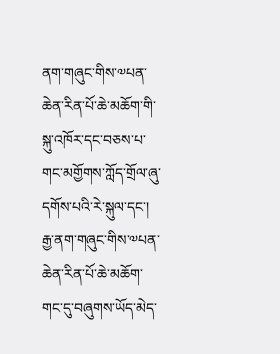ནག་གཞུང་གིས་༧པན་ཆེན་རིན་པོ་ཆེ་མཆོག་གི་སྐུ་འཁོར་དང་བཅས་པ་གང་མགྱོགས་ཀློད་གྲོལ་ཞུ་དགོས་པའི་རེ་སྐུལ་དང་། རྒྱ་ནག་གཞུང་གིས་༧པན་ཆེན་རིན་པོ་ཆེ་མཆོག་གང་དུ་བཞུགས་ཡོད་མེད་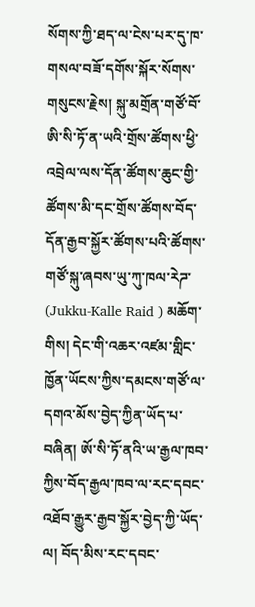སོགས་ཀྱི་ཐད་ལ་ངེས་པར་དུ་ཁ་གསལ་བཟོ་དགོས་སྐོར་སོགས་གསུངས་རྗེས། སྐུ་མགྲོན་གཙོ་བོ་ཨི་སི་ཏོ་ན་ཡའི་གྲོས་ཚོགས་ཕྱི་འབྲེལ་ལས་དོན་ཚོགས་ཆུང་གྱི་ཚོགས་མི་དང་གྲོས་ཚོགས་བོད་དོན་རྒྱབ་སྐྱོར་ཚོགས་པའི་ཚོགས་གཙོ་སྐུ་ཞབས་ཡུ་ཀུ་ཁལ་རེཌ་ (Jukku-Kalle Raid ) མཆོག་གིས། དེང་གི་འཆར་འཛམ་གླིང་ཁྱོན་ཡོངས་ཀྱིས་དམངས་གཙོ་ལ་དགའ་མོས་བྱེད་ཀྱིན་ཡོད་པ་བཞིན། ཨོ་སི་ཏོ་ནའི་ཡ་རྒྱལ་ཁབ་ཀྱིས་བོད་རྒྱལ་ཁབ་ལ་རང་དབང་འཐོབ་རྒྱུར་རྒྱབ་སྐྱོར་བྱེད་ཀྱི་ཡོད་ལ། བོད་མིས་རང་དབང་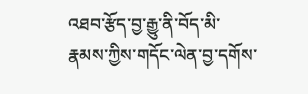འཐབ་རྩོད་བྱ་རྒྱུ་ནི་བོད་མི་རྣམས་ཀྱིས་གདོང་ལེན་བྱ་དགོས་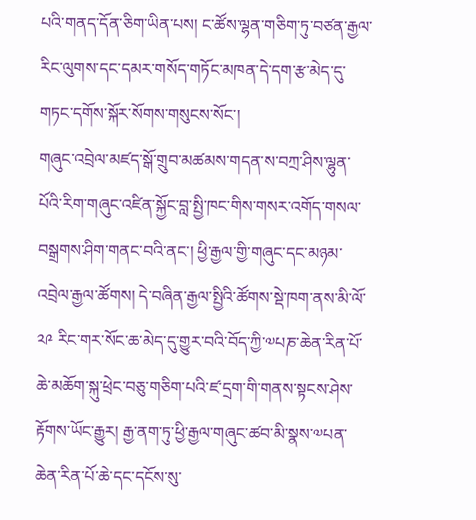པའི་གནད་དོན་ཅིག་ཡིན་པས། ང་ཚོས་ལྷན་གཅིག་ཏུ་བཙན་རྒྱལ་རིང་ལུགས་དང་དམར་གསོད་གཏོང་མཁན་དེ་དག་རྩ་མེད་དུ་གཏང་དགོས་སྐོར་སོགས་གསུངས་སོང་།
གཞུང་འབྲེལ་མཛད་སྒོ་གྲུབ་མཚམས་གདན་ས་བཀྲ་ཤིས་ལྷུན་པོའི་རིག་གཞུང་འཛིན་སྐྱོང་བླ་སྤྱི་ཁང་གིས་གསར་འགོད་གསལ་བསྒྲགས་ཤིག་གནང་བའི་ནང་། ཕྱི་རྒྱལ་གྱི་གཞུང་དང་མཉམ་འབྲེལ་རྒྱལ་ཚོགས། དེ་བཞིན་རྒྱལ་སྤྱིའི་ཚོགས་སྡེ་ཁག་ནས་མི་ལོ་ ༢༩ རིང་གར་སོང་ཆ་མེད་དུ་གྱུར་བའི་བོད་ཀྱི་༧པཎ་ཆེན་རིན་པོ་ཆེ་མཆོག་སྐུ་ཕྲེང་བཅུ་གཅིག་པའི་ཛ་དྲག་གི་གནས་སྟངས་ཤེས་རྟོགས་ཡོང་རྒྱུར། རྒྱ་ནག་ཏུ་ཕྱི་རྒྱལ་གཞུང་ཚབ་མི་སྣས་༧པན་ཆེན་རིན་པོ་ཆེ་དང་དངོས་སུ་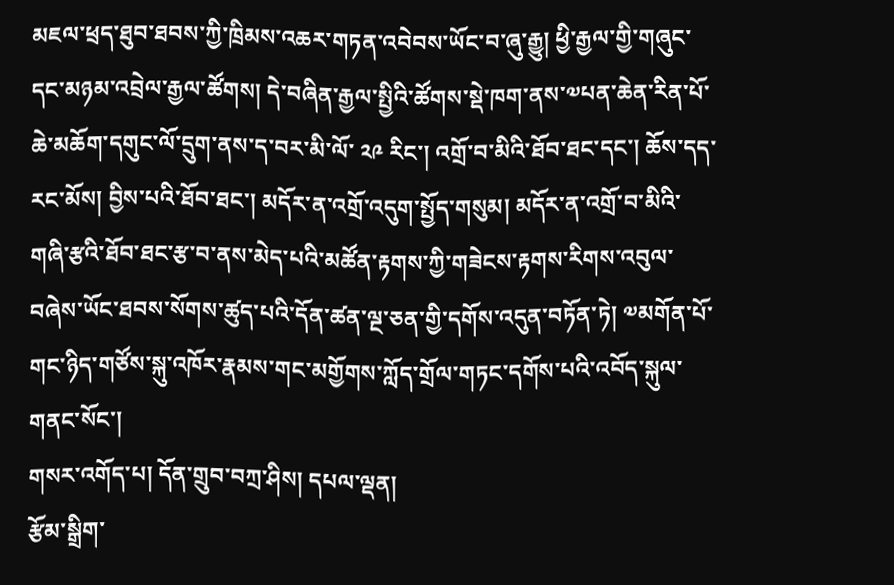མཇལ་ཕྲད་ཐུབ་ཐབས་ཀྱི་ཁྲིམས་འཆར་གཏན་འབེབས་ཡོང་བ་ཞུ་རྒྱུ། ཕྱི་རྒྱལ་གྱི་གཞུང་དང་མཉམ་འབྲེལ་རྒྱལ་ཚོགས། དེ་བཞིན་རྒྱལ་སྤྱིའི་ཚོགས་སྡེ་ཁག་ནས་༧པན་ཆེན་རིན་པོ་ཆེ་མཆོག་དགུང་ལོ་དྲུག་ནས་ད་བར་མི་ལོ་ ༢༩ རིང་། འགྲོ་བ་མིའི་ཐོབ་ཐང་དང་། ཆོས་དད་རང་མོས། བྱིས་པའི་ཐོབ་ཐང་། མདོར་ན་འགྲོ་འདུག་སྤྱོད་གསུམ། མདོར་ན་འགྲོ་བ་མིའི་གཞི་རྩའི་ཐོབ་ཐང་རྩ་བ་ནས་མེད་པའི་མཚོན་རྟགས་ཀྱི་གཟེངས་རྟགས་རིགས་འབུལ་བཞེས་ཡོང་ཐབས་སོགས་ཚུད་པའི་དོན་ཚན་ལྔ་ཅན་གྱི་དགོས་འདུན་བཏོན་ཏེ། ༧མགོན་པོ་གང་ཉིད་གཙོས་སྐུ་འཁོར་རྣམས་གང་མགྱོགས་ཀློད་གྲོལ་གཏང་དགོས་པའི་འབོད་སྐུལ་གནང་སོང་།
གསར་འགོད་པ། དོན་གྲུབ་བཀྲ་ཤིས། དཔལ་ལྡན།
རྩོམ་སྒྲིག་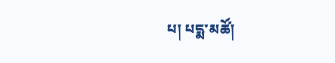པ། པདྨ་མཚོ།